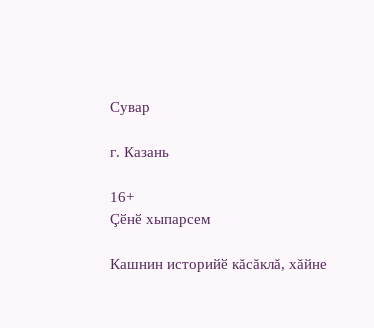Сувар

г. Казань

16+
Çӗнӗ хыпарсем

Кашнин историйӗ кăсăклă, хăйне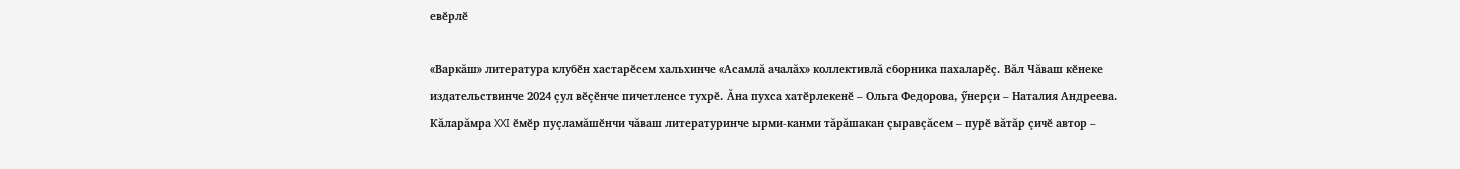евӗрлӗ

«Варкăш» литература клубӗн хастарӗсем хальхинче «Асамлă ачалăх» коллективлă сборника пахаларӗç. Вăл Чăваш кӗнеке издательствинче 2024 çул вӗçӗнче пичетленсе тухрӗ. Ăна пухса хатӗрлекенӗ – Ольга Федорова, ӳнерçи – Наталия Андреева. Кăларăмра XXI ӗмӗр пуçламăшӗнчи чăваш литературинче ырми-канми тăрăшакан çыравçăсем – пурӗ вăтăр çичӗ автор –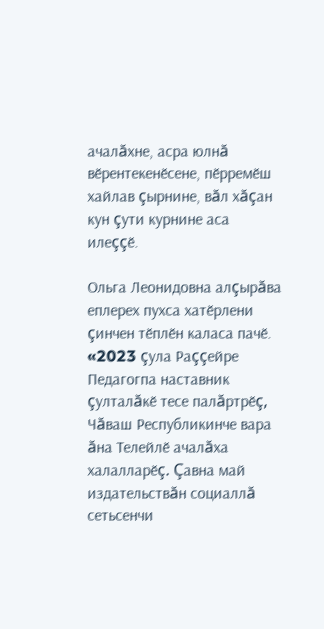ачалăхне, асра юлнă вӗрентекенӗсене, пӗрремӗш хайлав çырнине, вăл хăçан кун çути курнине аса илеççӗ.

Ольга Леонидовна алçырăва еплерех пухса хатӗрлени çинчен тӗплӗн каласа пачӗ. «2023 çула Раççейре Педагогпа наставник çулталăкӗ тесе палăртрӗç, Чăваш Республикинче вара ăна Телейлӗ ачалăха халалларӗç. Çавна май издательствăн социаллă сетьсенчи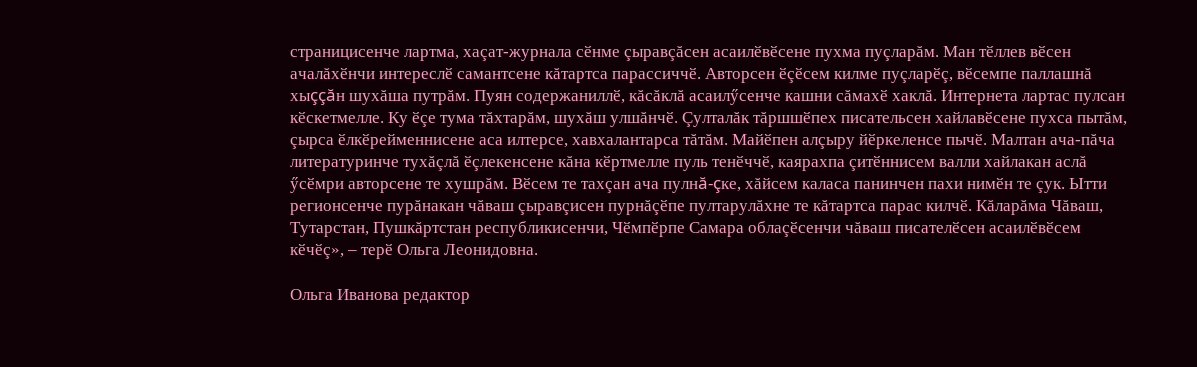страницисенче лартма, хаçат-журнала сӗнме çыравçăсен асаилӗвӗсене пухма пуçларăм. Ман тӗллев вӗсен ачалăхӗнчи интереслӗ самантсене кăтартса парассиччӗ. Авторсен ӗçӗсем килме пуçларӗç, вӗсемпе паллашнă хыççăн шухăша путрăм. Пуян содержаниллӗ, кăсăклă асаилӳсенче кашни сăмахӗ хаклă. Интернета лартас пулсан кӗскетмелле. Ку ӗçе тума тăхтарăм, шухăш улшăнчӗ. Çулталăк тăршшӗпех писательсен хайлавӗсене пухса пытăм, çырса ӗлкӗрейменнисене аса илтерсе, хавхалантарса тăтăм. Майӗпен алçыру йӗркеленсе пычӗ. Малтан ача-пăча литературинче тухăçлă ӗçлекенсене кăна кӗртмелле пуль тенӗччӗ, каярахпа çитӗннисем валли хайлакан аслă ӳсӗмри авторсене те хушрăм. Вӗсем те тахçан ача пулнă-çке, хăйсем каласа панинчен пахи нимӗн те çук. Ытти регионсенче пурăнакан чăваш çыравçисен пурнăçӗпе пултарулăхне те кăтартса парас килчӗ. Кăларăма Чăваш, Тутарстан, Пушкăртстан республикисенчи, Чӗмпӗрпе Самара облаçӗсенчи чăваш писателӗсен асаилӗвӗсем кӗчӗç», – терӗ Ольга Леонидовна.

Ольга Иванова редактор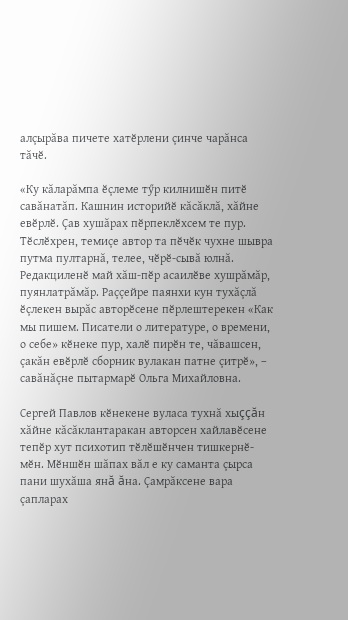алçырăва пичете хатӗрлени çинче чарăнса тăчӗ.

«Ку кăларăмпа ӗçлеме тӳр килнишӗн питӗ савăнатăп. Кашнин историйӗ кăсăклă, хăйне евӗрлӗ. Çав хушăрах пӗрпеклӗхсем те пур. Тӗслӗхрен, темиçе автор та пӗчӗк чухне шывра путма пултарнă, телее, чӗрӗ-сывă юлнă. Редакциленӗ май хăш-пӗр асаилӗве хушрăмăр, пуянлатрăмăр. Раççейре паянхи кун тухăçлă ӗçлекен вырăс авторӗсене пӗрлештерекен «Как мы пишем. Писатели о литературе, о времени, о себе» кӗнеке пур, халӗ пирӗн те, чăвашсен, çакăн евӗрлӗ сборник вулакан патне çитрӗ», – савăнăçне пытармарӗ Ольга Михайловна.

Сергей Павлов кӗнекене вуласа тухнă хыççăн хăйне кăсăклантаракан авторсен хайлавӗсене тепӗр хут психотип тӗлӗшӗнчен тишкернӗ-мӗн. Мӗншӗн шăпах вăл е ку саманта çырса пани шухăша янă ăна. Çамрăксене вара çапларах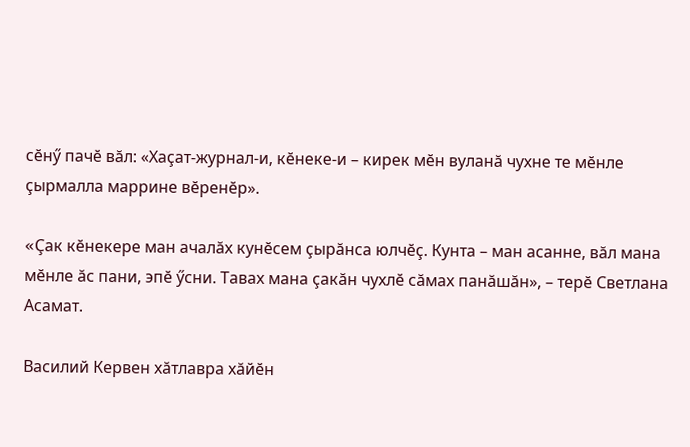сӗнӳ пачӗ вăл: «Хаçат-журнал-и, кӗнеке-и – кирек мӗн вуланă чухне те мӗнле çырмалла маррине вӗренӗр».

«Çак кӗнекере ман ачалăх кунӗсем çырăнса юлчӗç. Кунта – ман асанне, вăл мана мӗнле ăс пани, эпӗ ӳсни. Тавах мана çакăн чухлӗ сăмах панăшăн», – терӗ Светлана Асамат.

Василий Кервен хăтлавра хăйӗн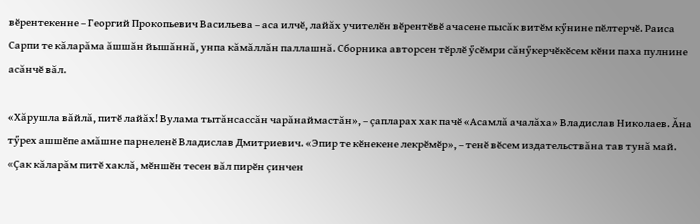вӗрентекенне – Георгий Прокопьевич Васильева – аса илчӗ, лайăх учителӗн вӗрентӗвӗ ачасене пысăк витӗм кӳнине пӗлтерчӗ. Раиса Сарпи те кăларăма ăшшăн йышăннă, унпа кăмăллăн паллашнă. Сборника авторсен тӗрлӗ ӳсӗмри сăнӳкерчӗкӗсем кӗни паха пулнине асăнчӗ вăл.

«Хăрушла вăйлă, питӗ лайăх! Вулама тытăнсассăн чарăнаймастăн», – çапларах хак пачӗ «Асамлă ачалăха» Владислав Николаев. Ăна тӳрех ашшӗпе амăшне парнеленӗ Владислав Дмитриевич. «Эпир те кӗнекене лекрӗмӗр», – тенӗ вӗсем издательствăна тав тунă май. «Çак кăларăм питӗ хаклă, мӗншӗн тесен вăл пирӗн çинчен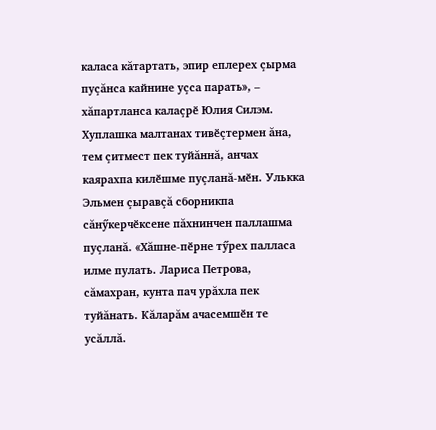каласа кăтартать, эпир еплерех çырма пуçăнса кайнине уçса парать», – хăпартланса калаçрӗ Юлия Силэм. Хуплашка малтанах тивӗçтермен ăна, тем çитмест пек туйăннă, анчах каярахпа килӗшме пуçланă-мӗн. Улькка Эльмен çыравçă сборникпа сăнӳкерчӗксене пăхнинчен паллашма пуçланă. «Хăшне-пӗрне тӳрех палласа илме пулать. Лариса Петрова, сăмахран, кунта пач урăхла пек туйăнать. Кăларăм ачасемшӗн те усăллă.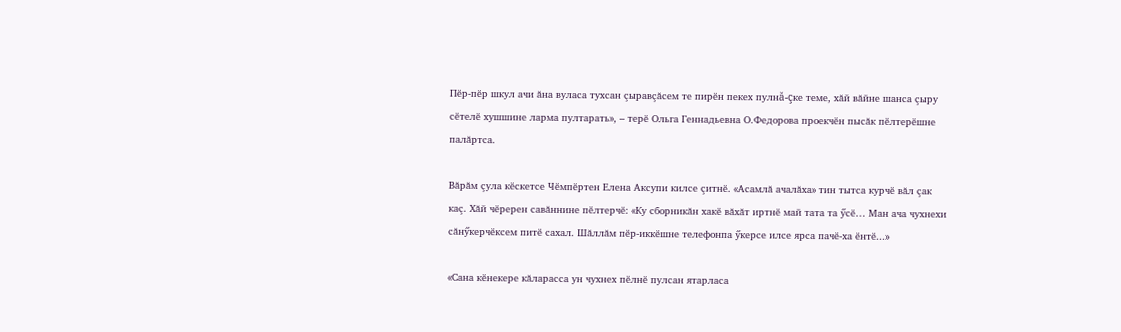Пӗр-пӗр шкул ачи ăна вуласа тухсан çыравçăсем те пирӗн пекех пулнă-çке теме, хăй вăйне шанса çыру сӗтелӗ хушшине ларма пултарать», – терӗ Ольга Геннадьевна О.Федорова проекчӗн пысăк пӗлтерӗшне палăртса.

Вăрăм çула кӗскетсе Чӗмпӗртен Елена Аксупи килсе çитнӗ. «Асамлă ачалăха» тин тытса курчӗ вăл çак каç. Хăй чӗререн савăннине пӗлтерчӗ: «Ку сборникăн хакӗ вăхăт иртнӗ май тата та ӳсӗ… Ман ача чухнехи сăнӳкерчӗксем питӗ сахал. Шăллăм пӗр-иккӗшне телефонпа ӳкерсе илсе ярса пачӗ-ха ӗнтӗ...»

«Сана кӗнекере кăларасса ун чухнех пӗлнӗ пулсан ятарласа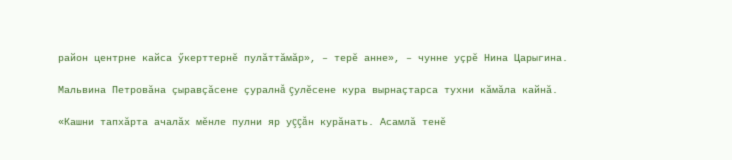район центрне кайса ӳкерттернӗ пулăттăмăр», – терӗ анне», – чунне уçрӗ Нина Царыгина.

Мальвина Петровăна çыравçăсене çуралнă çулӗсене кура вырнаçтарса тухни кăмăла кайнă.

«Кашни тапхăрта ачалăх мӗнле пулни яр уççăн курăнать. Асамлă тенӗ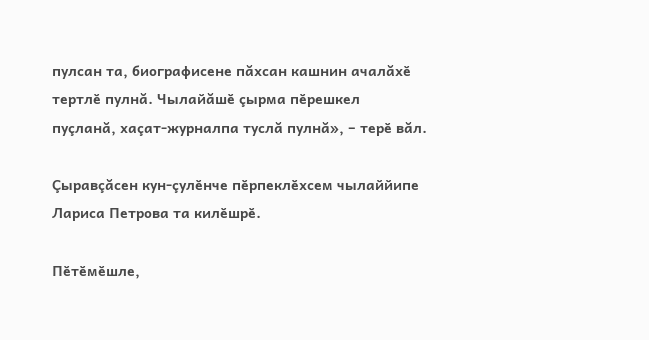пулсан та, биографисене пăхсан кашнин ачалăхӗ тертлӗ пулнă. Чылайăшӗ çырма пӗрешкел пуçланă, хаçат-журналпа туслă пулнă», – терӗ вăл.

Çыравçăсен кун-çулӗнче пӗрпеклӗхсем чылаййипе Лариса Петрова та килӗшрӗ.

Пӗтӗмӗшле,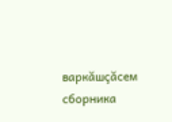варкăшçăсем сборника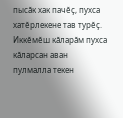пысăк хак пачӗç, пухса хатӗрлекене тав турӗç. Иккӗмӗш кăларăм пухса кăларсан аван пулмалла текен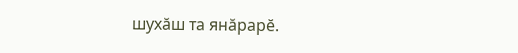шухăш та янăрарӗ.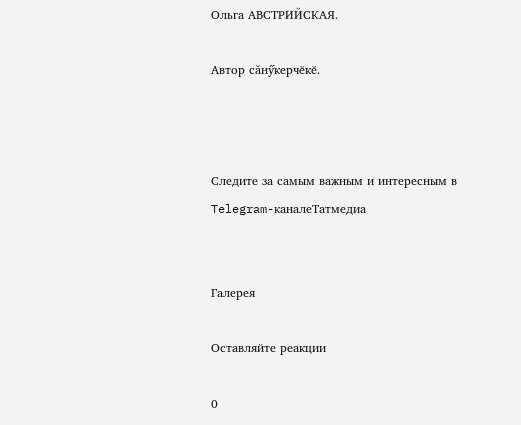Ольга АВСТРИЙСКАЯ.

Автор сăнӳкерчӗкӗ.



Следите за самым важным и интересным в Telegram-каналеТатмедиа


Галерея

Оставляйте реакции

0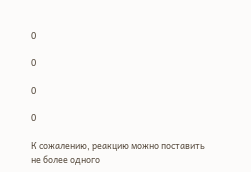0

0

0

0

К сожалению, реакцию можно поставить не более одного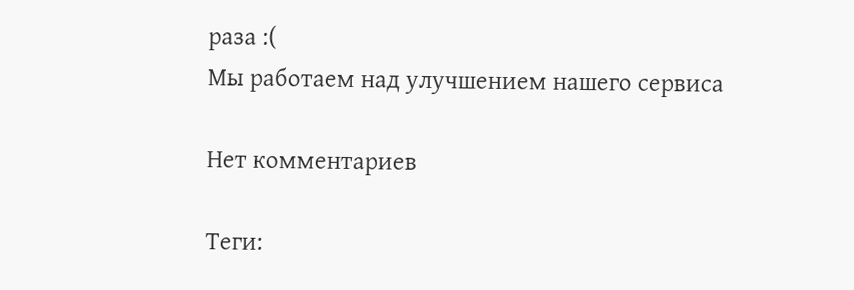раза :(
Мы работаем над улучшением нашего сервиса

Нет комментариев

Теги: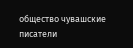общество чувашские писатели